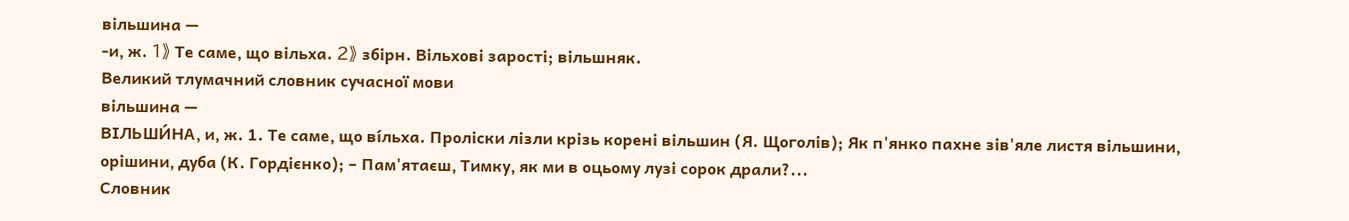вільшина —
-и, ж. 1》 Те саме, що вільха. 2》 збірн. Вільхові зарості; вільшняк.
Великий тлумачний словник сучасної мови
вільшина —
ВІЛЬШИ́НА, и, ж. 1. Те саме, що ві́льха. Проліски лізли крізь корені вільшин (Я. Щоголів); Як п'янко пахне зів'яле листя вільшини, орішини, дуба (К. Гордієнко); – Пам'ятаєш, Тимку, як ми в оцьому лузі сорок драли?...
Словник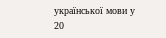української мови у 20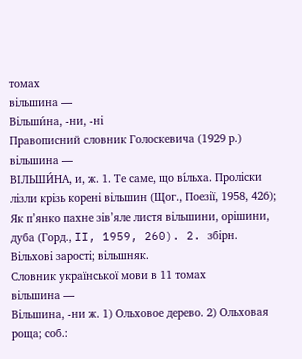томах
вільшина —
Вільши́на, -ни, -ні
Правописний словник Голоскевича (1929 р.)
вільшина —
ВІЛЬШИ́НА, и, ж. 1. Те саме, що ві́льха. Проліски лізли крізь корені вільшин (Щог., Поезії, 1958, 426); Як п’янко пахне зів’яле листя вільшини, орішини, дуба (Горд., II, 1959, 260). 2. збірн. Вільхові зарості; вільшняк.
Словник української мови в 11 томах
вільшина —
Вільшина, -ни ж. 1) Ольховое дерево. 2) Ольховая роща; соб.: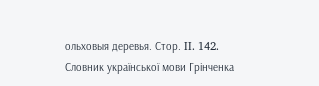ольховыя деревья. Стор. II. 142.
Словник української мови Грінченка